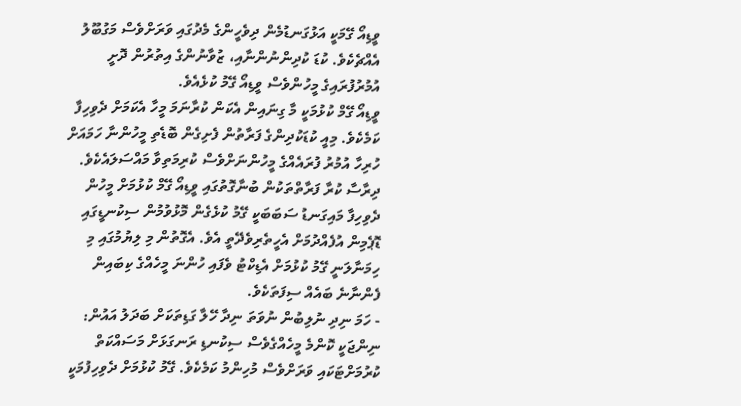ވީޑިއޯ ގޭމަކީ އަޅުގަނޑުމެން ދިވެހީންގެ މެދުގައި ވަރަށްވެސް މަގުބޫލު އެއްޗެކެވެ. ކުޑަ ކުދިންނުންނާއި، ޒުވާނުންގެ އިތުރުން ދޮށީ އުމުރުފުރައިގެ މީހުންވެސް ވީޑިއޯ ގޭމު ކުޅެއެވެ.
ވީޑިއޯ ގޭމް ކުޅުމަކީ މާ ގިނައިން އެކަން ކުރާނަމަ މީހާ އެކަމަށް ދެވިހިފާ ކަމެކެވެ. މިއީ ކުޑަކުދިންގެ ފަރާތުން ފެށިގެން ބޮޑެތި މީހުންނާ ހަމައަށް ހުރިހާ އުމުރު ފުރައެއްގެ މީހުންނަށްވެސް ކުރިމަތިވާ މައްސަލައެކެވެ.
ދިރާސާ ކުރާ ފަރާތްތަކުން ބުނާގޮތުގައި ވީޑިއޯ ގޭމް ކުޅުމަށް މީހުން ދެވިހިފާ މައިގަނޑު ސަބަބަކީ ގޭމު ކުޅެގެން މޮޅުވުމުން ސިކުނޑީގައި ޑޮޕެމިން އުފެއްދުމަށް އެހީތެރިވެދޭތީ އެވެ. އެގޮތުން މި ލިޔުމުގައި މި ހިމަނާލަނީ ގޭމު ކުޅުމަށް އެޑިކްޓު ވެފައި ހުންނަ މީހެއްގެ ކިބައިން ފެންނާނެ ބައެއް ސިފަތަކެވެ.
- ހަމަ ނިދި ނުލިބުން ނުވަތަ ނިދާ ހޭލާ ގަޑިތަކަށް ބަދަލު އައުން:
ނިންޖަކީ ކޮންމެ މީހެއްގެވެސް ސިކުނޑި ރަނގަޅަށް މަސައްކަތް ކުރުމަށްޓަކައި ވަރަށްވެސް މުހިންމު ކަމެކެވެ. ގޭމު ކުޅުމަށް ދެވިހިފުމަކީ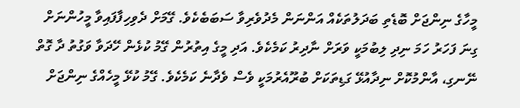މީހާގެ ނިންޖަށް ބޮޑެތި ބަދަލުތަކެއް އަންނަން މެދުވެރިވާ ސަބަބެކެވެ. ގޭމަށް ދެވިހިފާފައިވާ މީހުންނަށް ގިނަ ފަހަރު ހަމަ ނިދި ލިބުމަކީ ވަރަށް ނާދިރު ކަމެކެވެ. އަދި މީގެ އިތުރުން ގޭމު ކުޅެން ހޭދަވާ ވަގުތު ދާ ގޮތް ނޭނގި، އާންމުކޮށް ނިދާއުޅޭ ގަޑިތަކަށް ބުރޫއެރުމަކީ ވެސް ވެދާނެ ކަމެކެވެ. ގޭމު ކުޅޭ މީހެއްގެ ނިންޖަށް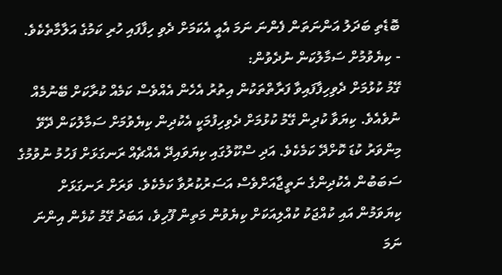ބޮޑެތި ބަދަލު އަންނަތަން ފެންނަ ނަމަ އެއީ އެކަމަށް ދެވި ހިފާފައި ހުރި ކަމުގެ އަލާމާތެކެވެ.
- ކިޔެވުމުށް ސަމާލުކަން ނުދެވުން:
ގޭމު ކުޅުމަށް ދެވިހިފާފައިވާ ފަރާތްތަކުން އިތުރު އެހެން އެއްވެސް ކަމެއް ކުރާކަށް ބޭނުމެއް ނުވެއެވެ. ކިޔަވާ ކުދިން ގޭމު ކުޅުމަށް ދެވިހިފުމަކީ އެކުދިން ކިޔެވުމަށް ސަމާލުކަން ދޭވޭ މިންވަރު ކުޑަ ކޮށްދޭ ކަމެކެވެ. އަދި ސްކޫލުގައި ކިޔަވައިދޭ އެއްޗެއް ރަނގަޅަށް ފަހުމު ނުވުމުގެ ސަބަބުން އެކުދިންގެ ނަތީޖާއަށްވެސް އަސަރުކުރުވާ ކަމެކެވެ. ވަރަށް ރަނގަޅަށް ކިޔަވަމުން އައި ކުއްޖަކު ކުއްލިއަކަށް ކިޔެވުން މަތިން ފޫހިވެ، އަބަދު ގޭމު ކުޅެން އިންނަ ނަމަ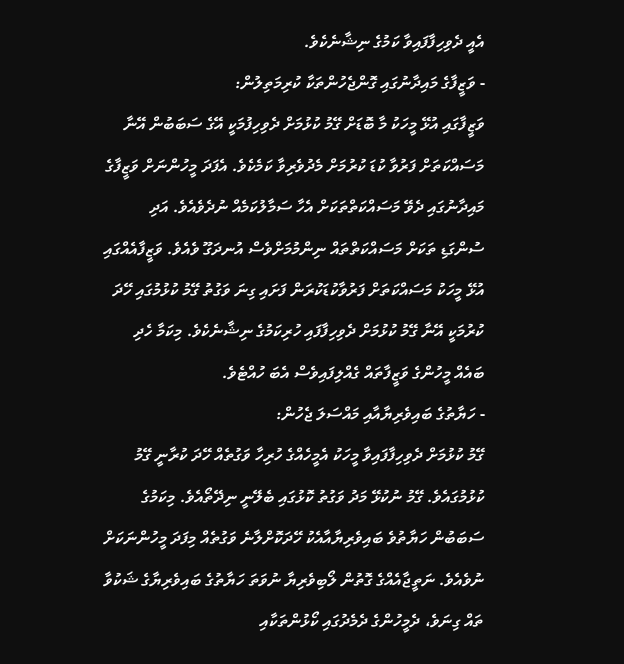އެއީ ދެވިހިފާފައިވާ ކަމުގެ ނިޝާނެކެވެ.
- ވަޒީފާގެ މައިދާނުގައި ގޮންޖެހުންތަކާ ކުރިމަތިލުން:
ވަޒީފާގައި އުޅޭ މީހަކު މާ ބޮޑަށް ގޭމު ކުޅުމަށް ދެވިހިފުމަކީ އޭގެ ސަބަބުން އޭނާ މަސައްކަތަށް ފަރުވާ ކުޑަ ކުރުމަށް މެދުވެރިވާ ކަމެކެވެ. އެފަދަ މީހުންނަށް ވަޒީފާގެ މައިދާނުގައި ދެވޭ މަސައްކަތްތަކަށް އެހާ ސަމާލުކަމެއް ނުދެވެއެވެ. އަދި ސުންގަޑި ތަކަށް މަސައްކަތްތައް ނިންމުމަށްވެސް އުނދަގޫ ވެއެވެ. ވަޒީފާއެއްގައި އުޅޭ މީހަކު މަސައްކަތަށް ފަރުވާކުޑަކުރަން ފަށައި ގިނަ ވަގުތު ގޭމު ކުޅުމުގައި ހޭދަ ކުރުމަކީ އޭނާ ގޭމު ކުޅުމަށް ދެވިހިފާފައި ހުރިކަމުގެ ނިޝާނެކެވެ. މިކަމާ ހެދި ބައެއް މީހުންގެ ވަޒީފާތައް ގެއްލިފައިވެސް އެބަ ހުއްޓެވެ.
- ހަޔާތުގެ ބައިވެރިޔާއާއި މައްސަލަ ޖެހުން:
ގޭމު ކުޅުމަށް ދެވިހިފާފައިވާ މީހަކު އެމީހެއްގެ ހުރިހާ ވަގުތެއް ހޭދަ ކުރާނީ ގޭމު ކުޅުމުގައެވެ. ގޭމު ނުކުޅޭ މަދު ވަގުތު ކޮޅުގައި ބެލޭނީ ނިދޭތޯއެވެ. މިކަމުގެ ސަބަބުން ހަޔާތުވެ ބައިވެރިޔާއާއެކު ހޭދަކޮށްލާނެ ވަގުތެއް މިފަދަ މީހުންނަކަށް ނުވެއެވެ. ނަތީޖާއެއްގެ ގޮތުން ލޯބިވެރިޔާ ނުވަތަ ހަޔާތުގެ ބައިވެރިޔާގެ ޝަކުވާ ތައް ގިނަވެ، ދެމީހުންގެ ދެމެދުގައި ކޯޅުންތަކާއި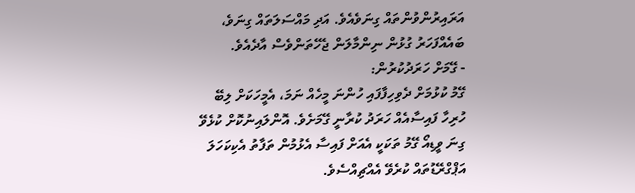އަރައިރުންވުންތައް ގިނަވެއެވެ. އަދި މައްސަލަތައް ގިނަވެ، ބައެއްފަހަރު ގުޅުން ނިންމާލަން ޖެހޭތަންވެސް އާދެއެވެ.
- ގޭމަށް ހަރަދުކުރުން:
ގޭމު ކުޅުމަށް ދެވިހިފާފައި ހުންނަ މީހެއް ނަމަ، އެމީހަކަށް ލިބޭ ހުރިހާ ފައިސާއެއް ހަރަދު ކުރާނީ ގޭމަށެވެ. އޮންލައިނުކޮށް ކުޅެވޭ ގިނަ ވީޑިއޯ ގޭމު ތަކަކީ އެއަށް ފައިސާ އެޅުމުން ތަފާތު އެކިކަހަލަ އަޕްގްރޭޑުތައް ކުރެވޭ އެއްޗިއްސެވެ.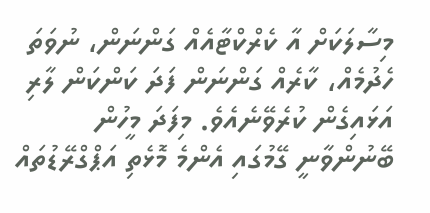މިސާލަކަށް އާ ކެރްކްޓާއެއް ގަންނަން، ނުވަތަ ހެދުމެއް، ކާރެއް ގަންނަން ފަދަ ކަންކަން ލާރި އަޅައިގެން ކުރެވޭނެއެވެ. މިފަދަ މީހުން ބޭނުންވާނީ ގޭމުގައި އެންމެ މޮޅެތި އަޕްގްރޭޑުތައް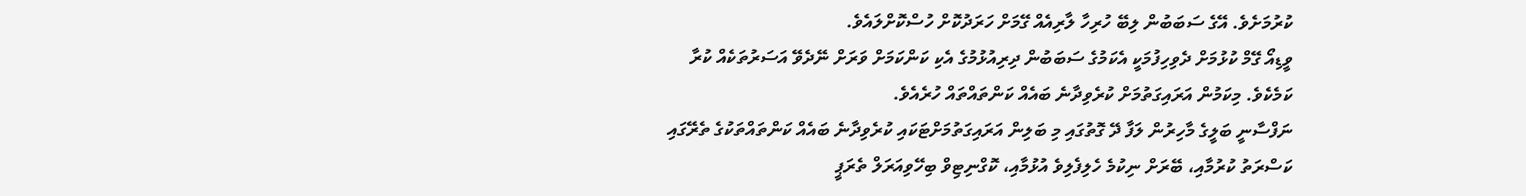ކުރުމަށެވެ. އޭގެ ސަބަބުން ލިބޭ ހުރިހާ ލާރިއެއް ގޭމަށް ހަރަދުކޮށް ހުސްކޮށްލައެވެ.
ވީޑިއޯ ގޭމް ކުޅުމަށް ދެވިހިފުމަކީ އެކަމުގެ ސަބަބުން ދިރިއުޅުމުގެ އެކި ކަންކަމަށް ވަރަށް ނޭދެވޭ އަސަރުތަކެއް ކުރާ ކަމެކެވެ. މިކަމުން އަރައިގަތުމަށް ކުރެވިދާނެ ބައެއް ކަންތައްތައް ހުރެއެވެ.
ނަފްސާނީ ބަލީގެ މާހިރުން ލަފާ ދޭ ގޮތުގައި މި ބަލިން އަރައިގަތުމަށްޓަކައި ކުރެވިދާނެ ބައެއް ކަންތައްތަކުގެ ތެރޭގައި ކަސްރަތު ކުރުމާއި، ބޭރަށް ނިކުމެ ހެލިފެލިވެ އުޅުމާއި، ކޮގްނިޓިވް ބިހޭވިއަރަލް ތެރަޕީ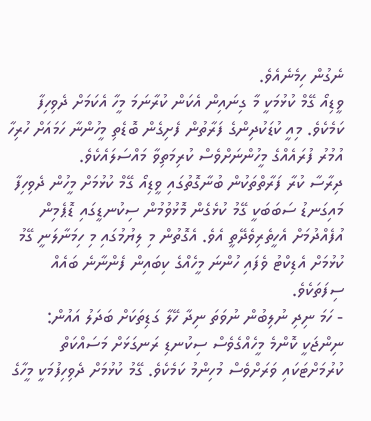ނެގުން ހިމެނެއެވެ.
ވީޑިއޯ ގޭމް ކުޅުމަކީ މާ ގިނައިން އެކަން ކުރާނަމަ މީހާ އެކަމަށް ދެވިހިފާ ކަމެކެވެ. މިއީ ކުޑަކުދިންގެ ފަރާތުން ފެށިގެން ބޮޑެތި މީހުންނާ ހަމައަށް ހުރިހާ އުމުރު ފުރައެއްގެ މީހުންނަށްވެސް ކުރިމަތިވާ މައްސަލައެކެވެ.
ދިރާސާ ކުރާ ފަރާތްތަކުން ބުނާގޮތުގައި ވީޑިއޯ ގޭމް ކުޅުމަށް މީހުން ދެވިހިފާ މައިގަނޑު ސަބަބަކީ ގޭމު ކުޅެގެން މޮޅުވުމުން ސިކުނޑީގައި ޑޮޕެމިން އުފެއްދުމަށް އެހީތެރިވެދޭތީ އެވެ. އެގޮތުން މި ލިޔުމުގައި މި ހިމަނާލަނީ ގޭމު ކުޅުމަށް އެޑިކްޓު ވެފައި ހުންނަ މީހެއްގެ ކިބައިން ފެންނާނެ ބައެއް ސިފަތަކެވެ.
- ހަމަ ނިދި ނުލިބުން ނުވަތަ ނިދާ ހޭލާ ގަޑިތަކަށް ބަދަލު އައުން:
ނިންޖަކީ ކޮންމެ މީހެއްގެވެސް ސިކުނޑި ރަނގަޅަށް މަސައްކަތް ކުރުމަށްޓަކައި ވަރަށްވެސް މުހިންމު ކަމެކެވެ. ގޭމު ކުޅުމަށް ދެވިހިފުމަކީ މީހާގެ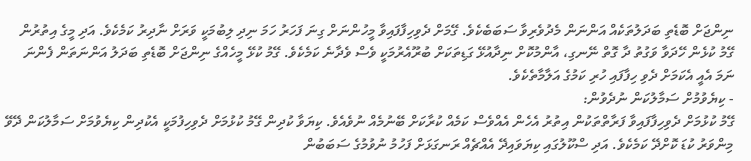ނިންޖަށް ބޮޑެތި ބަދަލުތަކެއް އަންނަން މެދުވެރިވާ ސަބަބެކެވެ. ގޭމަށް ދެވިހިފާފައިވާ މީހުންނަށް ގިނަ ފަހަރު ހަމަ ނިދި ލިބުމަކީ ވަރަށް ނާދިރު ކަމެކެވެ. އަދި މީގެ އިތުރުން ގޭމު ކުޅެން ހޭދަވާ ވަގުތު ދާ ގޮތް ނޭނގި، އާންމުކޮށް ނިދާއުޅޭ ގަޑިތަކަށް ބުރޫއެރުމަކީ ވެސް ވެދާނެ ކަމެކެވެ. ގޭމު ކުޅޭ މީހެއްގެ ނިންޖަށް ބޮޑެތި ބަދަލު އަންނަތަން ފެންނަ ނަމަ އެއީ އެކަމަށް ދެވި ހިފާފައި ހުރި ކަމުގެ އަލާމާތެކެވެ.
- ކިޔެވުމުށް ސަމާލުކަން ނުދެވުން:
ގޭމު ކުޅުމަށް ދެވިހިފާފައިވާ ފަރާތްތަކުން އިތުރު އެހެން އެއްވެސް ކަމެއް ކުރާކަށް ބޭނުމެއް ނުވެއެވެ. ކިޔަވާ ކުދިން ގޭމު ކުޅުމަށް ދެވިހިފުމަކީ އެކުދިން ކިޔެވުމަށް ސަމާލުކަން ދޭވޭ މިންވަރު ކުޑަ ކޮށްދޭ ކަމެކެވެ. އަދި ސްކޫލުގައި ކިޔަވައިދޭ އެއްޗެއް ރަނގަޅަށް ފަހުމު ނުވުމުގެ ސަބަބުން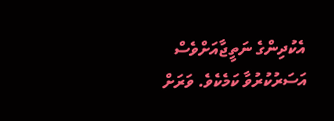އެކުދިންގެ ނަތީޖާއަށްވެސް އަސަރުކުރުވާ ކަމެކެވެ. ވަރަށް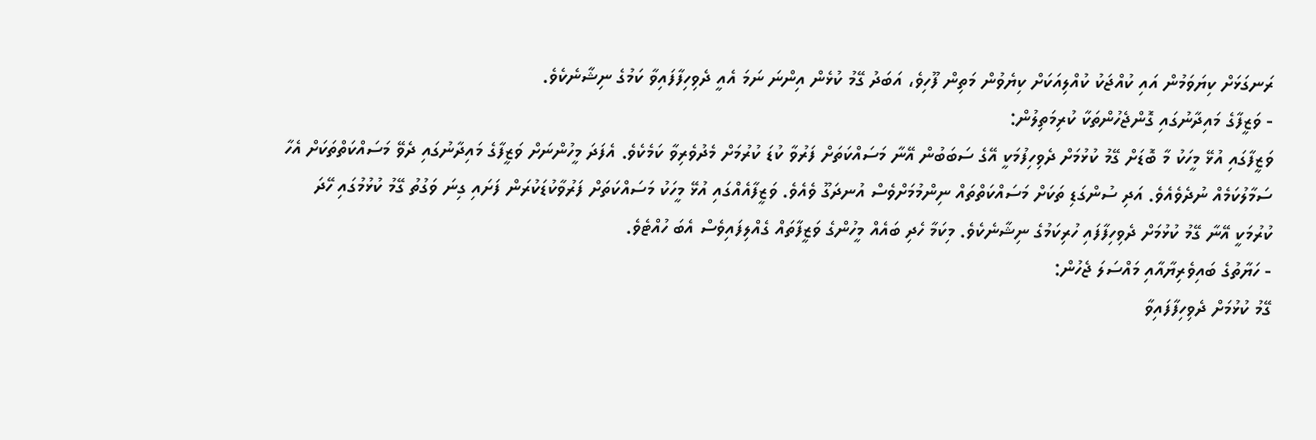ރަނގަޅަށް ކިޔަވަމުން އައި ކުއްޖަކު ކުއްލިއަކަށް ކިޔެވުން މަތިން ފޫހިވެ، އަބަދު ގޭމު ކުޅެން އިންނަ ނަމަ އެއީ ދެވިހިފާފައިވާ ކަމުގެ ނިޝާނެކެވެ.
- ވަޒީފާގެ މައިދާނުގައި ގޮންޖެހުންތަކާ ކުރިމަތިލުން:
ވަޒީފާގައި އުޅޭ މީހަކު މާ ބޮޑަށް ގޭމު ކުޅުމަށް ދެވިހިފުމަކީ އޭގެ ސަބަބުން އޭނާ މަސައްކަތަށް ފަރުވާ ކުޑަ ކުރުމަށް މެދުވެރިވާ ކަމެކެވެ. އެފަދަ މީހުންނަށް ވަޒީފާގެ މައިދާނުގައި ދެވޭ މަސައްކަތްތަކަށް އެހާ ސަމާލުކަމެއް ނުދެވެއެވެ. އަދި ސުންގަޑި ތަކަށް މަސައްކަތްތައް ނިންމުމަށްވެސް އުނދަގޫ ވެއެވެ. ވަޒީފާއެއްގައި އުޅޭ މީހަކު މަސައްކަތަށް ފަރުވާކުޑަކުރަން ފަށައި ގިނަ ވަގުތު ގޭމު ކުޅުމުގައި ހޭދަ ކުރުމަކީ އޭނާ ގޭމު ކުޅުމަށް ދެވިހިފާފައި ހުރިކަމުގެ ނިޝާނެކެވެ. މިކަމާ ހެދި ބައެއް މީހުންގެ ވަޒީފާތައް ގެއްލިފައިވެސް އެބަ ހުއްޓެވެ.
- ހަޔާތުގެ ބައިވެރިޔާއާއި މައްސަލަ ޖެހުން:
ގޭމު ކުޅުމަށް ދެވިހިފާފައިވާ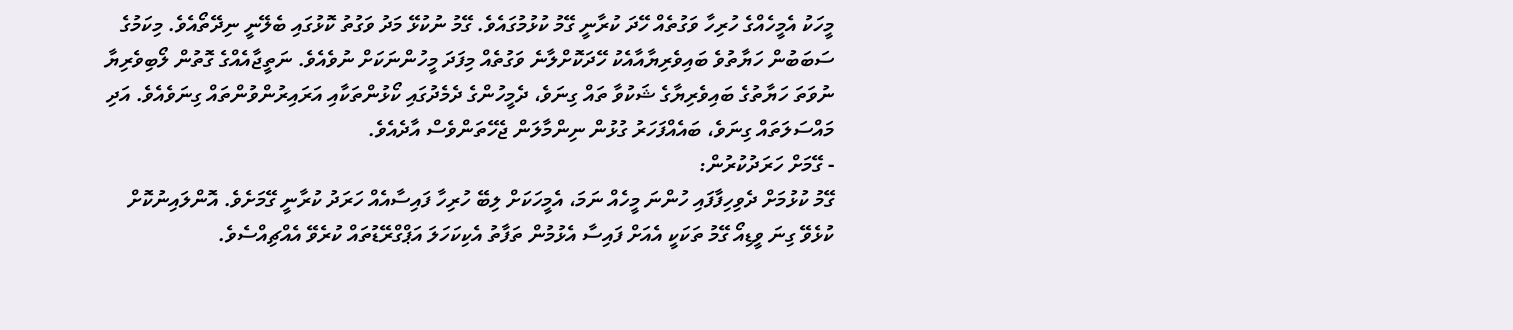މީހަކު އެމީހެއްގެ ހުރިހާ ވަގުތެއް ހޭދަ ކުރާނީ ގޭމު ކުޅުމުގައެވެ. ގޭމު ނުކުޅޭ މަދު ވަގުތު ކޮޅުގައި ބެލޭނީ ނިދޭތޯއެވެ. މިކަމުގެ ސަބަބުން ހަޔާތުވެ ބައިވެރިޔާއާއެކު ހޭދަކޮށްލާނެ ވަގުތެއް މިފަދަ މީހުންނަކަށް ނުވެއެވެ. ނަތީޖާއެއްގެ ގޮތުން ލޯބިވެރިޔާ ނުވަތަ ހަޔާތުގެ ބައިވެރިޔާގެ ޝަކުވާ ތައް ގިނަވެ، ދެމީހުންގެ ދެމެދުގައި ކޯޅުންތަކާއި އަރައިރުންވުންތައް ގިނަވެއެވެ. އަދި މައްސަލަތައް ގިނަވެ، ބައެއްފަހަރު ގުޅުން ނިންމާލަން ޖެހޭތަންވެސް އާދެއެވެ.
- ގޭމަށް ހަރަދުކުރުން:
ގޭމު ކުޅުމަށް ދެވިހިފާފައި ހުންނަ މީހެއް ނަމަ، އެމީހަކަށް ލިބޭ ހުރިހާ ފައިސާއެއް ހަރަދު ކުރާނީ ގޭމަށެވެ. އޮންލައިނުކޮށް ކުޅެވޭ ގިނަ ވީޑިއޯ ގޭމު ތަކަކީ އެއަށް ފައިސާ އެޅުމުން ތަފާތު އެކިކަހަލަ އަޕްގްރޭޑުތައް ކުރެވޭ އެއްޗިއްސެވެ.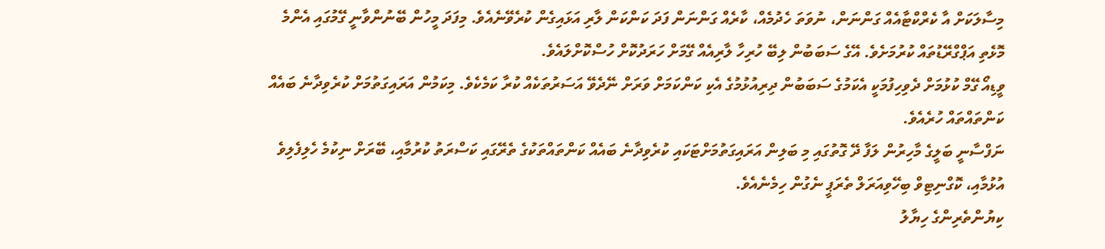މިސާލަކަށް އާ ކެރްކްޓާއެއް ގަންނަން، ނުވަތަ ހެދުމެއް، ކާރެއް ގަންނަން ފަދަ ކަންކަން ލާރި އަޅައިގެން ކުރެވޭނެއެވެ. މިފަދަ މީހުން ބޭނުންވާނީ ގޭމުގައި އެންމެ މޮޅެތި އަޕްގްރޭޑުތައް ކުރުމަށެވެ. އޭގެ ސަބަބުން ލިބޭ ހުރިހާ ލާރިއެއް ގޭމަށް ހަރަދުކޮށް ހުސްކޮށްލައެވެ.
ވީޑިއޯ ގޭމް ކުޅުމަށް ދެވިހިފުމަކީ އެކަމުގެ ސަބަބުން ދިރިއުޅުމުގެ އެކި ކަންކަމަށް ވަރަށް ނޭދެވޭ އަސަރުތަކެއް ކުރާ ކަމެކެވެ. މިކަމުން އަރައިގަތުމަށް ކުރެވިދާނެ ބައެއް ކަންތައްތައް ހުރެއެވެ.
ނަފްސާނީ ބަލީގެ މާހިރުން ލަފާ ދޭ ގޮތުގައި މި ބަލިން އަރައިގަތުމަށްޓަކައި ކުރެވިދާނެ ބައެއް ކަންތައްތަކުގެ ތެރޭގައި ކަސްރަތު ކުރުމާއި، ބޭރަށް ނިކުމެ ހެލިފެލިވެ އުޅުމާއި، ކޮގްނިޓިވް ބިހޭވިއަރަލް ތެރަޕީ ނެގުން ހިމެނެއެވެ.
ކިޔުންތެރިންގެ ހިޔާލު